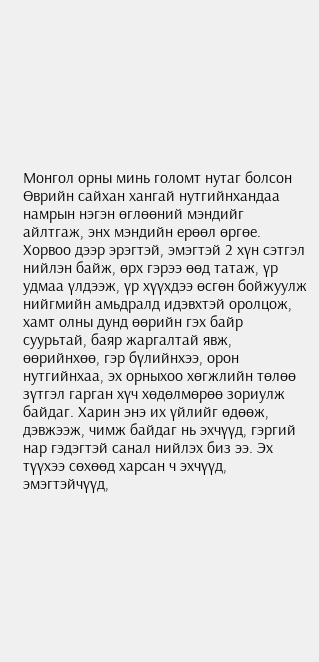Монгол орны минь голомт нутаг болсон Өврийн сайхан хангай нутгийнхандаа намрын нэгэн өглөөний мэндийг айлтгаж, энх мэндийн ерөөл өргөе.
Хорвоо дээр эрэгтэй, эмэгтэй 2 хүн сэтгэл нийлэн байж, өрх гэрээ өөд татаж, үр удмаа үлдээж, үр хүүхдээ өсгөн бойжуулж нийгмийн амьдралд идэвхтэй оролцож, хамт олны дунд өөрийн гэх байр суурьтай, баяр жаргалтай явж, өөрийнхөө, гэр бүлийнхээ, орон нутгийнхаа, эх орныхоо хөгжлийн төлөө зүтгэл гарган хүч хөдөлмөрөө зориулж байдаг. Харин энэ их үйлийг өдөөж, дэвжээж, чимж байдаг нь эхчүүд, гэргий нар гэдэгтэй санал нийлэх биз ээ. Эх түүхээ сөхөөд харсан ч эхчүүд, эмэгтэйчүүд,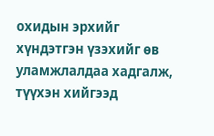охидын эрхийг хүндэтгэн үзэхийг өв уламжлалдаа хадгалж, түүхэн хийгээд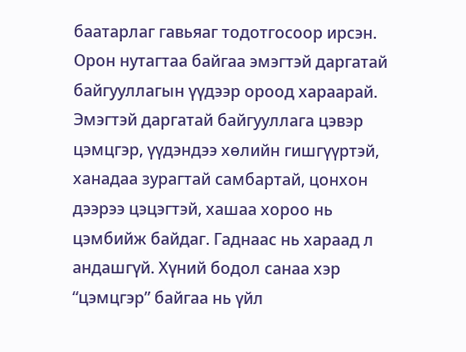баатарлаг гавьяаг тодотгосоор ирсэн.
Орон нутагтаа байгаа эмэгтэй даргатай байгууллагын үүдээр ороод хараарай. Эмэгтэй даргатай байгууллага цэвэр цэмцгэр, үүдэндээ хөлийн гишгүүртэй, ханадаа зурагтай самбартай, цонхон дээрээ цэцэгтэй, хашаа хороо нь цэмбийж байдаг. Гаднаас нь хараад л андашгүй. Хүний бодол санаа хэр “цэмцгэр” байгаа нь үйл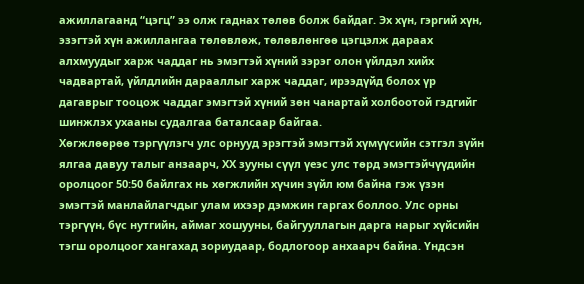ажиллагаанд “цэгц” ээ олж гаднах төлөв болж байдаг. Эх хүн, гэргий хүн, эзэгтэй хүн ажиллангаа төлөвлөж, төлөвлөнгөө цэгцэлж дараах алхмуудыг харж чаддаг нь эмэгтэй хүний зэрэг олон үйлдэл хийх чадвартай, үйлдлийн дарааллыг харж чаддаг, ирээдүйд болох үр дагаврыг тооцож чаддаг эмэгтэй хүний зөн чанартай холбоотой гэдгийг шинжлэх ухааны судалгаа баталсаар байгаа.
Хөгжлөөрөө тэргүүлэгч улс орнууд эрэгтэй эмэгтэй хүмүүсийн сэтгэл зүйн ялгаа давуу талыг анзаарч, ХХ зууны сүүл үеэс улс төрд эмэгтэйчүүдийн оролцоог 50:50 байлгах нь хөгжлийн хүчин зүйл юм байна гэж үзэн эмэгтэй манлайлагчдыг улам ихээр дэмжин гаргах боллоо. Улс орны тэргүүн, бүс нутгийн, аймаг хошууны, байгууллагын дарга нарыг хүйсийн тэгш оролцоог хангахад зориудаар, бодлогоор анхаарч байна. Үндсэн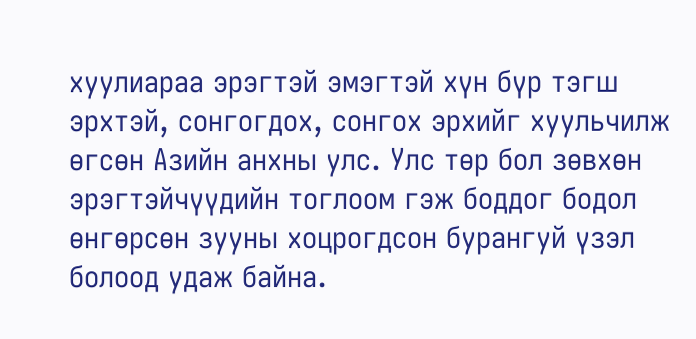хуулиараа эрэгтэй эмэгтэй хүн бүр тэгш эрхтэй, сонгогдох, сонгох эрхийг хуульчилж өгсөн Азийн анхны улс. Улс төр бол зөвхөн эрэгтэйчүүдийн тоглоом гэж боддог бодол өнгөрсөн зууны хоцрогдсон бурангуй үзэл болоод удаж байна.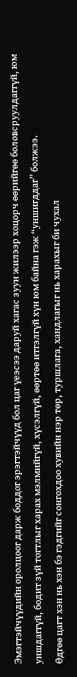Эмэгтэйчүүдийн оролцоог дарж боддог эрэгтэйчүүд бол цаг үеэсээ даруй хагас зуун жилээр хоцорч өөрийгөө боловсруулдаггүй, юм уншдаггүй, бодит зүй тогтлыг харах мэлмийгүй, хүсэлгүй, өөртөө итгэлгүй хүн юм байна гэж “уншигддаг” болжээ.
Өдгөө цагт хэн нь хэн бэ гэдгийг сонгохдоо хувийн нэр төр, туршлага, хандлагыг нь харахыг би чухал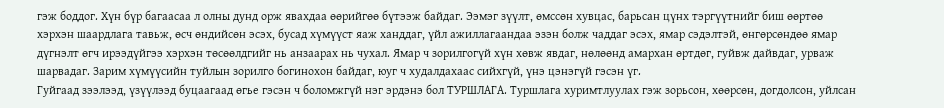гэж боддог. Хүн бүр багаасаа л олны дунд орж явахдаа өөрийгөө бүтээж байдаг. Ээмэг зүүлт, өмссөн хувцас, барьсан цүнх тэргүүтнийг биш өөртөө хэрхэн шаардлага тавьж, өсч өндийсөн эсэх, бусад хүмүүст яаж ханддаг, үйл ажиллагаандаа эзэн болж чаддаг эсэх, ямар сэдэлтэй, өнгөрсөндөө ямар дүгнэлт өгч ирээдүйгээ хэрхэн төсөөлдгийг нь анзаарах нь чухал. Ямар ч зорилгогүй хүн хөвж явдаг, нөлөөнд амархан өртдөг, гуйвж дайвдаг, урваж шарвадаг. Зарим хүмүүсийн туйлын зорилго богинохон байдаг, юуг ч худалдахаас сийхгүй, үнэ цэнэгүй гэсэн үг.
Гуйгаад зээлээд, үзүүлээд буцаагаад өгье гэсэн ч боломжгүй нэг эрдэнэ бол ТУРШЛАГА. Туршлага хуримтлуулах гэж зорьсон, хөөрсөн, догдолсон, уйлсан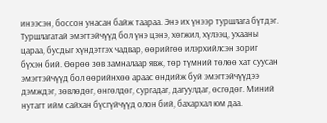инээсэн, боссон унасан байж таараа. Энэ их үнээр туршлага бүтдэг. Туршлагатай эмэгтэйчүүд бол үнэ цэнэ, хөгжил, хүлээц, ухааны цараа, бусдыг хүндэтгэх чадвар, өөрийгөө илэрхийлсэн зориг бүхэн бий. Өөрөө зөв замналаар явж, төр түмний төлөө хат суусан эмэгтэйчүүд бол өөрийнхөө араас өндийж буй эмэгтэйчүүдээ дэмждэг, зөвлөдөг, өнгөлдөг, сургадаг, дагуулдаг, өсгөдөг. Миний нутагт ийм сайхан бүсгүйчүүд олон бий, бахархал юм даа.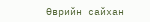Өврийн сайхан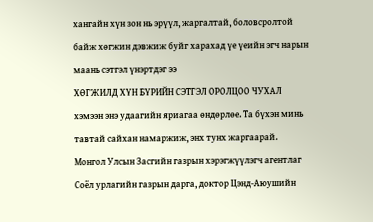хангайн хүн зон нь эрүүл, жаргалтай, боловсролтой байж хөгжин дэвжиж буйг харахад үе үеийн эгч нарын маань сэтгэл үнэртдэг ээ
ХӨГЖИЛД ХҮН БҮРИЙН СЭТГЭЛ ОРОЛЦОО ЧУХАЛ хэмээн энэ удаагийн яриагаа өндөрлөе. Та бүхэн минь тавтай сайхан намаржиж, энх тунх жаргаарай.
Монгол Улсын Засгийн газрын хэрэгжүүлэгч агентлаг Соёл урлагийн газрын дарга, доктор Цэнд-Аюушийн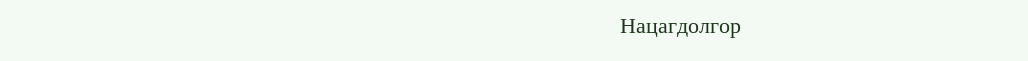Нацагдолгор